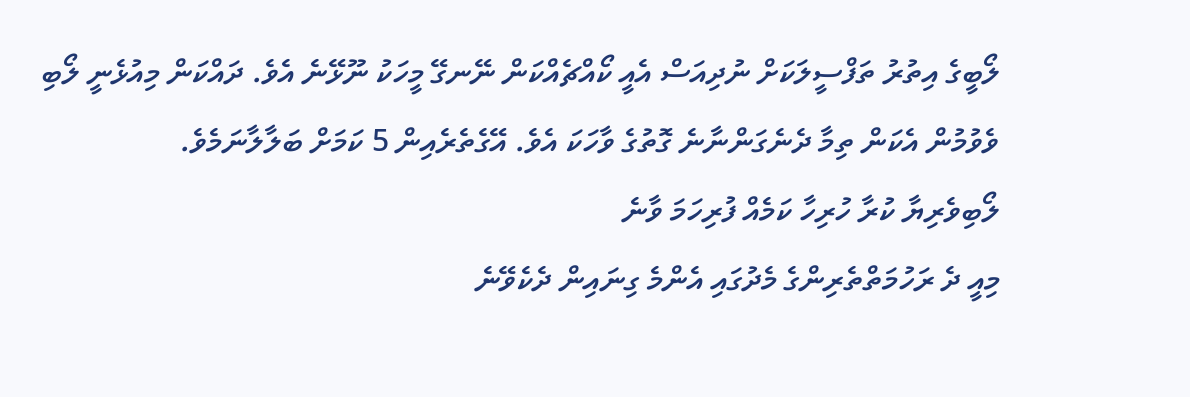ލޯބީގެ އިތުރު ތަފްސީލަކަށް ނުދިއަސް އެއީ ކޯއްޗެއްކަން ނޭނގޭ މީހަކު ނޫޅޭނެ އެވެ. ދައްކަން މިއުޅެނީ ލޯބި ވެވުމުން އެކަން ތިމާ ދެނެގަންނާނެ ގޮތުގެ ވާހަކަ އެވެ. އޭގެތެރެއިން 5 ކަމަށް ބަލާލާނަމެވެ.
ލޯބިވެރިޔާ ކުރާ ހުރިހާ ކަމެއް ފުރިހަމަ ވާނެ
މިއީ ދެ ރަހުމަތްތެރިންގެ މެދުގައި އެންމެ ގިނައިން ދެކެވޭނެ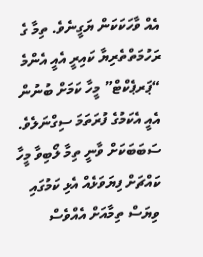އެއް ވާހަކަކަން ޔަގީނެވެ. ތިމާ ގެ ރަހުމަތްތެރިޔާ ކައިރީ އެއީ އެންމެ “ޕަރޕެކްޓް” މީހާ ކަމަށް ބުނުން އެއީ އެކަމުގެ ފުރަތަމަ ސިގްނަލެވެ. ސަބަބަކަށް ވާނީ ތިމާ ލޯބިވާ މީހާ ކައްޗަށް ފިޔަވަޅެއް އެޅި ކަމުގައި ވިޔަސް ތިމާއަށް އެއްވެސް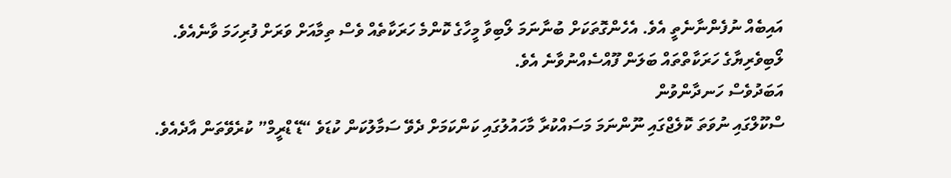އައިބެއް ނުފެންނާނެތީ އެވެ. އެހެންގޮތަކަށް ބުނާނަމަ ލޯބިވާ މީހާގެ ކޮންމެ ހަރަކާތެއް ވެސް ތިމާއަށް ވަރަށް ފުރިހަމަ ވާނެއެވެ. ލޯބިވެރިޔާގެ ހަރަކާތްތައް ބަލަން ފޫއްސެއްނުވާނެ އެވެ.
އަބަދުވެސް ހަނދާންވުން
ސްކޫލްގައި ނުވަތަ ކޮލެޖްގައި ނޫންނަމަ މަސައްކުރާ މާހައުލުގައި ކަންކަމަށް ދެވޭ ސަމާލުކަން ކުޑަވެ “ޑޭ ޑްރީމް” ކުރެވޭތަން އާދެއެވެ.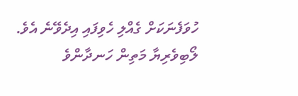ހުވަފެނަކަށް ގެއްލި ހެވިފައި އިދެވޭނެ އެވެ. ލޯބިވެރިޔާ މަތިން ހަނދާންވެ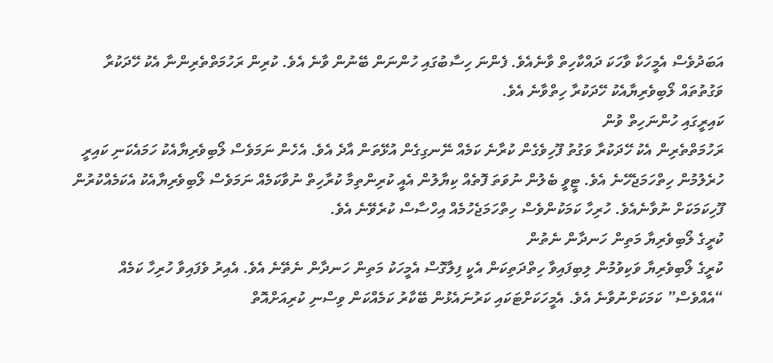އަބަދުވެސް އެމީހަކާ ވާހަކަ ދައްކާހިތް ވާނެއެވެ. ފެންނަ ހިސާބުގައި ހުންނަން ބޭނުން ވާނެ އެވެ. ކުރިން ރަހުމަތްތެރިންނާ އެކު ހޭދަކުރާ ވަގުތުތައް ލޯބިވެރިޔާއެކު ހޭދަކުރާ ހިތްވާނެ އެވެ.
ކައިރީގައި ހުންނަހިތް ވުން
ރަހުމަތްތެރިން އެކު ހޭދަކުރާ ވަގުތު ފޫހިވެގެން ކުރާނެ ކަމެއް ނޭނގިގެން އުޅޭތަން އާދެ އެވެ. އެހެން ނަމަވެސް ލޯބިވެރިޔާއެކު ހަމައެކަނި ކައިރީ ހުރެލުމުން ހިތްހަމަޖެހޭނެ އެވެ. ޓީވީ ބެލުން ނުވަތަ ފޮތެއް ކިޔާލުން އެއީ ކުރިންތިމާ ކުރާހިތް ނުވާކަމެއް ނަމަވެސް ލޯބިވެރިޔާއެކު އެކަމެއްކުރުން ފޫހިކަމަކަށް ނުވާނެއެވެ. ހުރިހާ ކަމަކުންވެސް ހިތްހަމަޖެހުމެއް އިހްސާސް ކުރެވޭނެ އެވެ.
ކުރީގެ ލޯބިވެރިޔާ މަތިން ހަނދާން ނެތުން
ކުރީގެ ލޯބިވެރިޔާ ވަކިވުމުން ލިބިފައިވާ ހިތްދަތިކަން އެކީ ފިލާގޮސް އެމީހަކު މަތިން ހަނދާން ނެތޭނެ އެވެ. އެއިރު ވެފައިވާ ހުރިހާ ކަމެއް “އެއްވެސް” ކަމަކަށްނުވާނެ އެވެ. އެމީހަކަށްޓަކައި ކަރުނައެޅުން ބޭކާރު ކަމެއްކަން ވިސްނި ކުރިއަށްއޮތް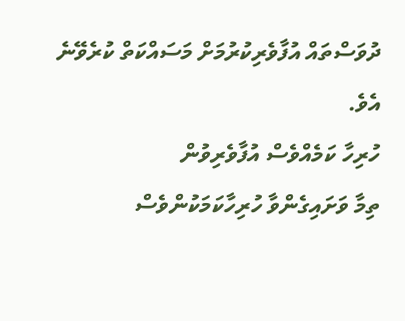ދުވަސްތައް އުފާވެރިކުރުމަށް މަސައްކަތް ކުރެވޭނެ އެވެ.
ހުރިހާ ކަމެއްވެސް އުފާވެރިވުން
ތިމާ ވަށައިގެންވާ ހުރިހާކަމަކުންވެސް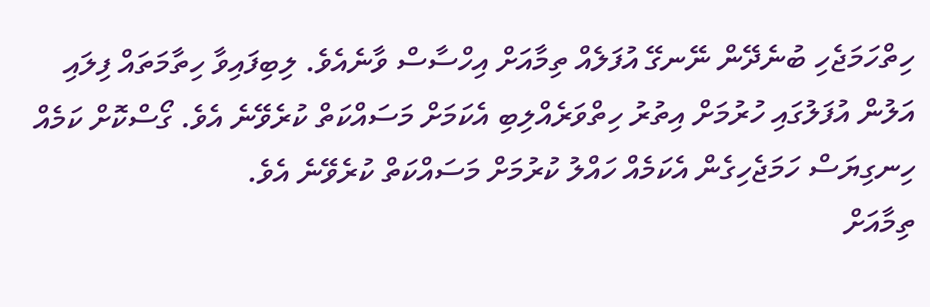ހިތްހަމަޖެހި ބުނެދޭން ނޭނގޭ އުފަލެއް ތިމާއަށް އިހްސާސް ވާނެއެވެ. ލިބިފައިވާ ހިތާމަތައް ފިލައި އަލުން އުފަލުގައި ހުރުމަށް އިތުރު ހިތްވަރެއްލިބި އެކަމަށް މަސައްކަތް ކުރެވޭނެ އެވެ. ގޯސްކޮށް ކަމެއް ހިނގިޔަސް ހަމަޖެހިގެން އެކަމެއް ހައްލު ކުރުމަށް މަސައްކަތް ކުރެވޭނެ އެވެ.
ތިމާއަށް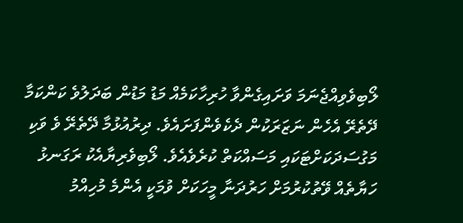ލޯބިވެވިއްޖެނަމަ ވަށައިގެންވާ ހުރިހާކަމެއް މަޑު މަޑުން ބަދަލުވެ ކަންކަމާ ދޭތެރޭ އެހެން ނަޒަރަކުން ދެކެވެންފަށައެވެ. ދިރުއުޅުމާ ދޭތެރޭ ވެ ވަކި މަގުސަދަކަށްޓަކައި މަސައްކަތް ކުރެވެއެވެ. ލޯބިވެރިޔާއެކު ރަގަނޅު ހަޔާތެއް ވޭތުކުރުމަށް ހަރުދަނާ މީހަކަށް ވުމަކީ އެންމެ މުހިއްމު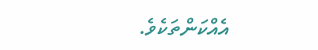އެއްކަންތަކެވެ.